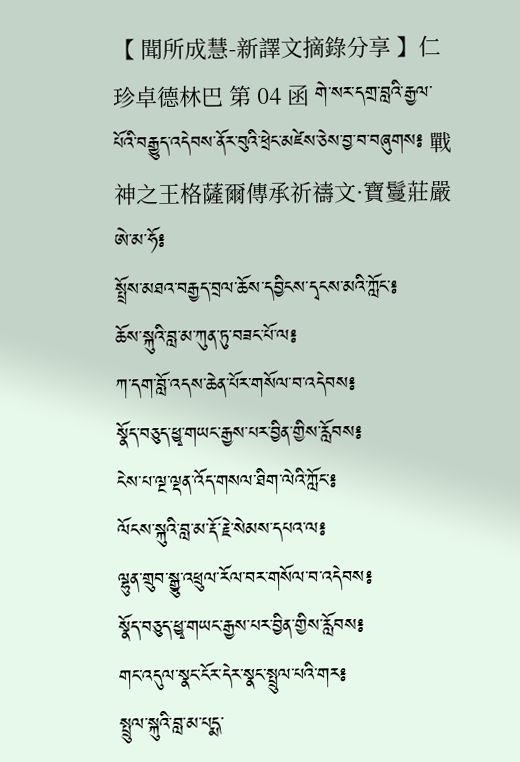【 聞所成慧-新譯文摘錄分享 】仁珍卓德林巴 第 04 函 གེ་སར་དགྲ་བླའི་རྒྱལ་པོའི་བརྒྱུད་འདེབས་ནོར་བུའི་ཕྲེང་མཛེས་ཅེས་བྱ་བ་བཞུགས༔ 戰神之王格薩爾傳承祈禱文·寶鬘莊嚴
ཨེ་མ་ཧོ༔
སྤྲོས་མཐའ་བརྒྱད་བྲལ་ཆོས་དབྱིངས་དྭངས་མའི་ཀློང་༔
ཆོས་སྐུའི་བླ་མ་ཀུན་ཏུ་བཟང་པོ་ལ༔
ཀ་དག་བློ་འདས་ཆེན་པོར་གསོལ་བ་འདེབས༔
སྣོད་བཅུད་ཕྱྭ་གཡང་རྒྱས་པར་བྱིན་གྱིས་རློབས༔
ངེས་པ་ལྔ་ལྡན་འོད་གསལ་ཐིག་ལེའི་ཀློང་༔
ལོངས་སྐུའི་བླ་མ་རྡོ་རྗེ་སེམས་དཔའ་ལ༔
ལྷུན་གྲུབ་སྒྱུ་འཕྲུལ་རོལ་བར་གསོལ་བ་འདེབས༔
སྣོད་བཅུད་ཕྱྭ་གཡང་རྒྱས་པར་བྱིན་གྱིས་རློབས༔
གང་འདུལ་སྣང་ངོར་དེར་སྣང་སྤྲུལ་པའི་གར༔
སྤྲུལ་སྐུའི་བླ་མ་པདྨ་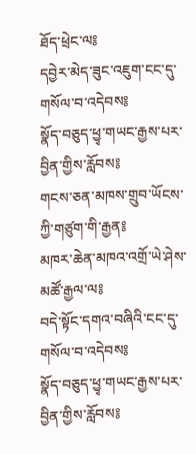ཐོད་ཕྲེང་ལ༔
དབྱེར་མེད་ཟུང་འཇུག་ངང་དུ་གསོལ་བ་འདེབས༔
སྣོད་བཅུད་ཕྱྭ་གཡང་རྒྱས་པར་བྱིན་གྱིས་རློབས༔
གངས་ཅན་མཁས་གྲུབ་ཡོངས་ཀྱི་གཙུག་གི་རྒྱན༔
མཁར་ཆེན་མཁའ་འགྲོ་ཡེ་ཤེས་མཚོ་རྒྱལ་ལ༔
བདེ་སྟོང་དགའ་བཞིའི་ངང་དུ་གསོལ་བ་འདེབས༔
སྣོད་བཅུད་ཕྱྭ་གཡང་རྒྱས་པར་བྱིན་གྱིས་རློབས༔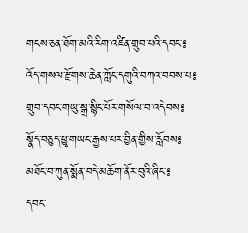གངས་ཅན་ཐོག་མའི་རིག་འཛིན་གྲུབ་པའི་དབང་༔
འོད་གསལ་རྫོགས་ཆེན་ཀློང་དགུའི་བཀའ་བབས་པ༔
གྲུབ་དབང་གཡུ་སྒྲ་སྙིང་པོར་གསོལ་བ་འདེབས༔
སྣོད་བཅུད་ཕྱྭ་གཡང་རྒྱས་པར་བྱིན་གྱིས་རློབས༔
མཐོང་བ་ཀུན་སྨོན་བདེ་མཆོག་ནོར་བུའི་ཞིང་༔
དབང་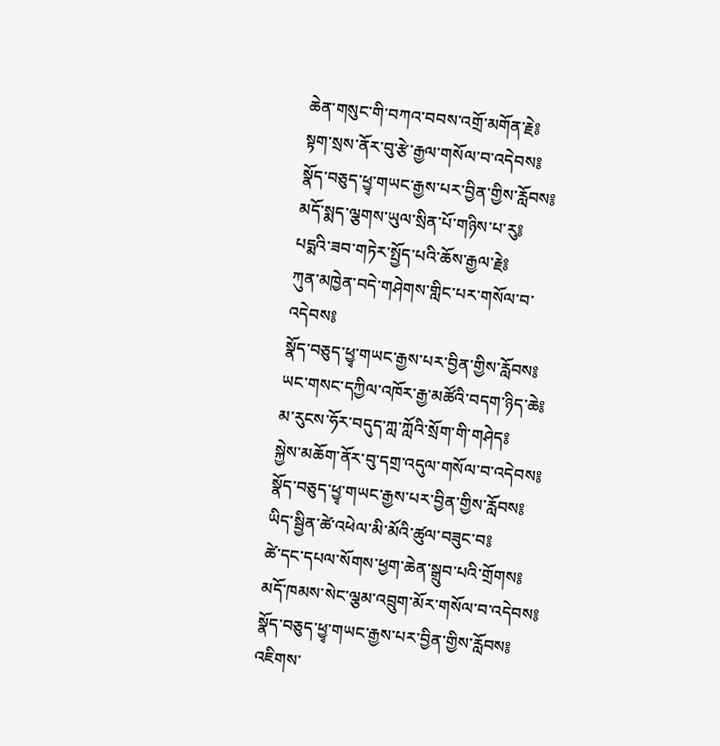ཆེན་གསུང་གི་བཀའ་བབས་འགྲོ་མགོན་རྗེ༔
སྟག་སྲས་ནོར་བུ་རྩེ་རྒྱལ་གསོལ་བ་འདེབས༔
སྣོད་བཅུད་ཕྱྭ་གཡང་རྒྱས་པར་བྱིན་གྱིས་རློབས༔
མདོ་སྨད་ལྕགས་ཡུལ་སྲིན་པོ་གཉིས་པ་རུ༔
པདྨའི་ཟབ་གཏེར་སྤྱོད་པའི་ཆོས་རྒྱལ་རྗེ༔
ཀུན་མཁྱེན་བདེ་གཤེགས་གླིང་པར་གསོལ་བ་འདེབས༔
སྣོད་བཅུད་ཕྱྭ་གཡང་རྒྱས་པར་བྱིན་གྱིས་རློབས༔
ཡང་གསང་དཀྱིལ་འཁོར་རྒྱ་མཚོའི་བདག་ཉིད་ཆེ༔
མ་རུངས་ཧོར་བདུད་ཀླ་ཀློའི་སྲོག་གི་གཤེད༔
སྐྱེས་མཆོག་ནོར་བུ་དགྲ་འདུལ་གསོལ་བ་འདེབས༔
སྣོད་བཅུད་ཕྱྭ་གཡང་རྒྱས་པར་བྱིན་གྱིས་རློབས༔
ཡིད་སྦྱིན་ཚེ་འཕེལ་མི་མོའི་ཚུལ་བཟུང་བ༔
ཚེ་དང་དཔལ་སོགས་ཕྱག་ཆེན་སྒྲུབ་པའི་གྲོགས༔
མདོ་ཁམས་སེང་ལྕམ་འབྲུག་མོར་གསོལ་བ་འདེབས༔
སྣོད་བཅུད་ཕྱྭ་གཡང་རྒྱས་པར་བྱིན་གྱིས་རློབས༔
འཇིགས་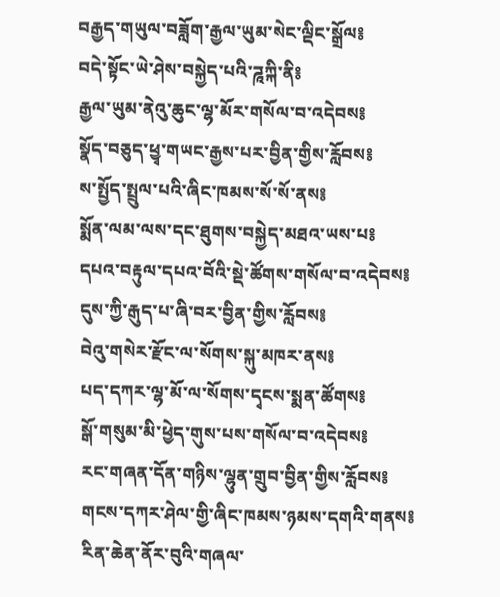བརྒྱད་གཡུལ་བཟློག་རྒྱལ་ཡུམ་སེང་ལྡིང་སྒྲོལ༔
བདེ་སྟོང་ཡེ་ཤེས་བསྐྱེད་པའི་ཌཱཀྐི་ནི༔
རྒྱལ་ཡུམ་ནེའུ་ཆུང་ལྷ་མོར་གསོལ་བ་འདེབས༔
སྣོད་བཅུད་ཕྱྭ་གཡང་རྒྱས་པར་བྱིན་གྱིས་རློབས༔
ས་སྤྱོད་སྤྲུལ་པའི་ཞིང་ཁམས་སོ་སོ་ནས༔
སྨོན་ལམ་ལས་དང་ཐུགས་བསྐྱེད་མཐའ་ཡས་པ༔
དཔའ་བརྟུལ་དཔའ་བོའི་སྡེ་ཚོགས་གསོལ་བ་འདེབས༔
དུས་ཀྱི་རྒུད་པ་ཞི་བར་བྱིན་གྱིས་རློབས༔
བེའུ་གསེར་རྫོང་ལ་སོགས་སྐུ་མཁར་ནས༔
པད་དཀར་ལྷ་མོ་ལ་སོགས་དྭངས་སྨན་ཚོགས༔
སྒོ་གསུམ་མི་ཕྱེད་གུས་པས་གསོལ་བ་འདེབས༔
རང་གཞན་དོན་གཉིས་ལྷུན་གྲུབ་བྱིན་གྱིས་རློབས༔
གངས་དཀར་ཤེལ་གྱི་ཞིང་ཁམས་ཉམས་དགའི་གནས༔
རིན་ཆེན་ནོར་བུའི་གཞལ་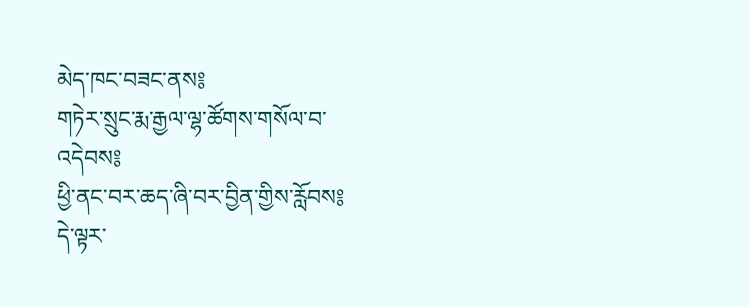མེད་ཁང་བཟང་ནས༔
གཏེར་སྲུང་རྨ་རྒྱལ་ལྷ་ཚོགས་གསོལ་བ་འདེབས༔
ཕྱི་ནང་བར་ཆད་ཞི་བར་བྱིན་གྱིས་རློབས༔
དེ་ལྟར་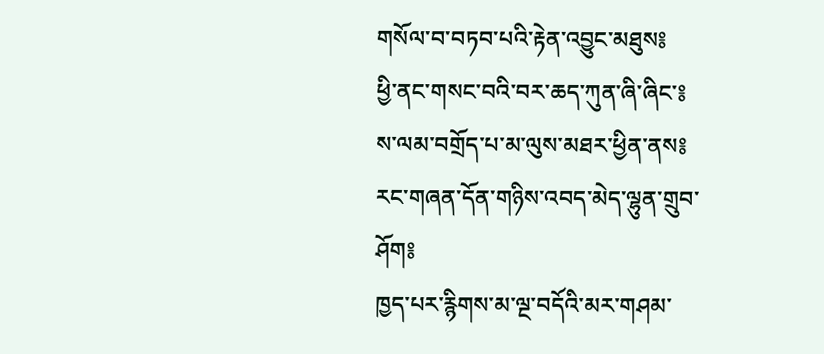གསོལ་བ་བཏབ་པའི་རྟེན་འབྱུང་མཐུས༔
ཕྱི་ནང་གསང་བའི་བར་ཆད་ཀུན་ཞི་ཞིང་༔
ས་ལམ་བགྲོད་པ་མ་ལུས་མཐར་ཕྱིན་ནས༔
རང་གཞན་དོན་གཉིས་འབད་མེད་ལྷུན་གྲུབ་ཤོག༔
ཁྱད་པར་རྙིགས་མ་ལྔ་བདོའི་མར་གཤམ་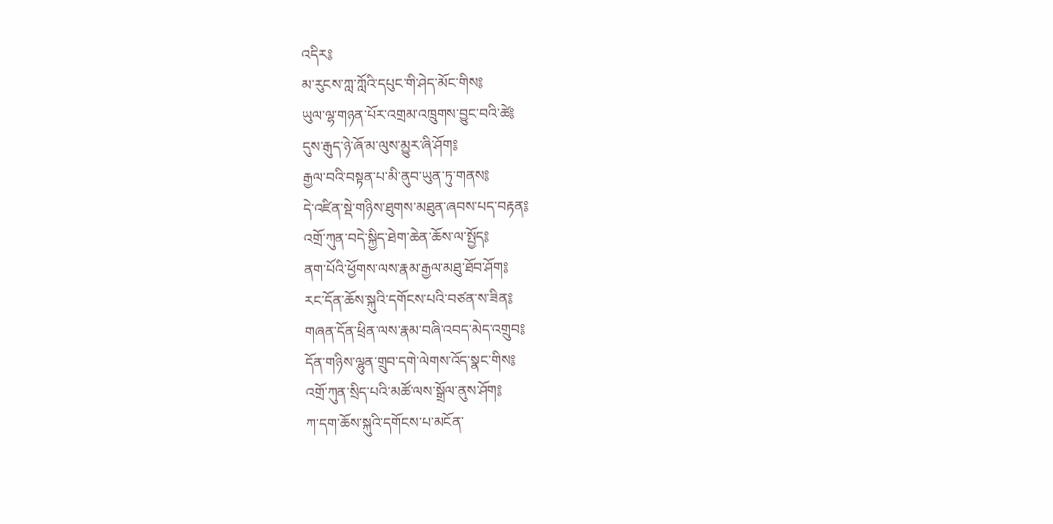འདིར༔
མ་རུངས་ཀླ་ཀློའི་དཔུང་གི་ཤེད་མོང་གིས༔
ཡུལ་ལྷ་གཉན་པོར་འགྲམ་འཁྲུགས་བྱུང་བའི་ཚེ༔
དུས་རྒུད་ཉེ་ཞོ་མ་ལུས་མྱུར་ཞི་ཤོག༔
རྒྱལ་བའི་བསྟན་པ་མི་ནུབ་ཡུན་ཏུ་གནས༔
དེ་འཛིན་སྡེ་གཉིས་ཐུགས་མཐུན་ཞབས་པད་བརྟན༔
འགྲོ་ཀུན་བདེ་སྐྱིད་ཐེག་ཆེན་ཆོས་ལ་སྤྱོད༔
ནག་པོའི་ཕྱོགས་ལས་རྣམ་རྒྱལ་མཐུ་ཐོབ་ཤོག༔
རང་དོན་ཆོས་སྐུའི་དགོངས་པའི་བཙན་ས་ཟིན༔
གཞན་དོན་ཕྲིན་ལས་རྣམ་བཞི་འབད་མེད་འགྲུབ༔
དོན་གཉིས་ལྷུན་གྲུབ་དགེ་ལེགས་འོད་སྣང་གིས༔
འགྲོ་ཀུན་སྲིད་པའི་མཚོ་ལས་སྒྲོལ་ནུས་ཤོག༔
ཀ་དག་ཆོས་སྐུའི་དགོངས་པ་མངོན་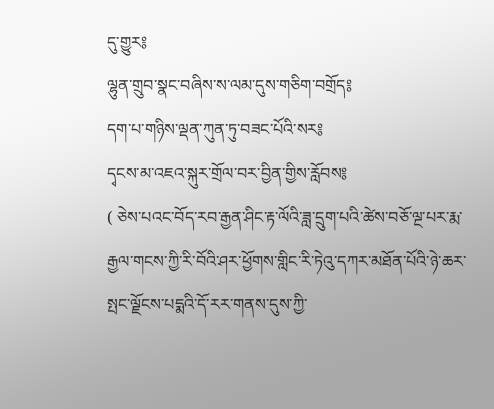དུ་གྱུར༔
ལྷུན་གྲུབ་སྣང་བཞིས་ས་ལམ་དུས་གཅིག་བགྲོད༔
དག་པ་གཉིས་ལྡན་ཀུན་ཏུ་བཟང་པོའི་སར༔
དྭངས་མ་འཇའ་སྐུར་གྲོལ་བར་བྱིན་གྱིས་རློབས༔
( ཅེས་པའང་བོད་རབ་རྒྱན་ཤིང་རྟ་ལོའི་ཟླ་དྲུག་པའི་ཚེས་བཅོ་ལྔ་པར་རྨ་རྒྱལ་གངས་ཀྱི་རི་བོའི་ཤར་ཕྱོགས་གླིང་རི་ཏེའུ་དཀར་མཐོན་པོའི་ཉེ་ཆར་སྤང་ལྗོངས་པདྨའི་དོ་རར་གནས་དུས་ཀྱི་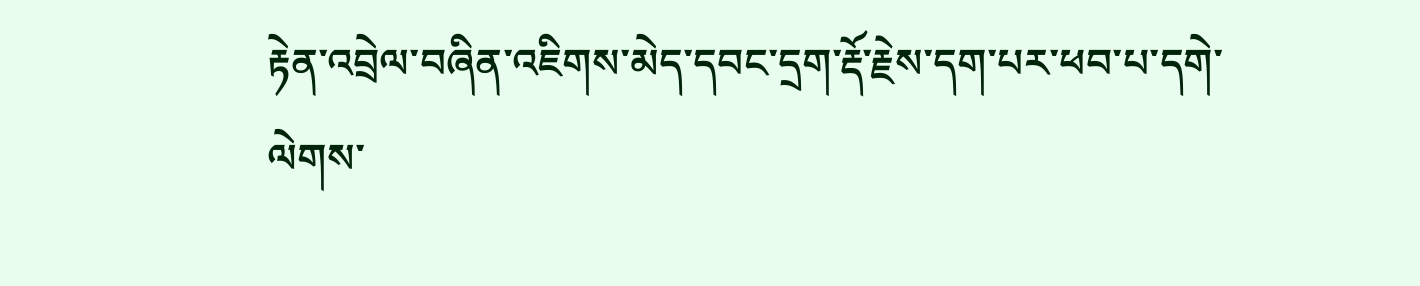རྟེན་འབྲེལ་བཞིན་འཇིགས་མེད་དབང་དྲག་རྡོ་རྗེས་དག་པར་ཕབ་པ་དགེ་ལེགས་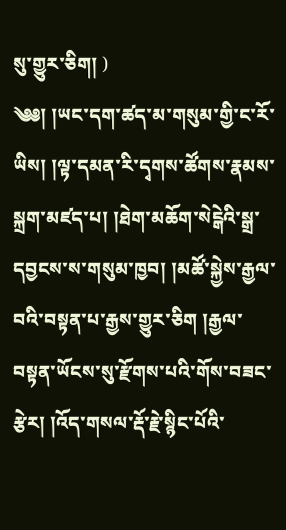སུ་གྱུར་ཅིག། )
༄༅། །ཡང་དག་ཚད་མ་གསུམ་གྱི་ང་རོ་ཡིས། །ལྟ་དམན་རི་དྭགས་ཚོགས་རྣམས་སྐྲག་མཛད་པ། །ཐེག་མཆོག་སེངྒེའི་སྒྲ་དབྱངས་ས་གསུམ་ཁྱབ། །མཚོ་སྐྱེས་རྒྱལ་བའི་བསྟན་པ་རྒྱས་གྱུར་ཅིག །རྒྱལ་བསྟན་ཡོངས་སུ་རྫོགས་པའི་གོས་བཟང་རྩེར། །འོད་གསལ་རྡོ་རྗེ་སྙིང་པོའི་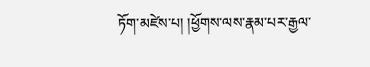ཏོག་མཛེས་པ། །ཕྱོགས་ལས་རྣམ་པར་རྒྱལ་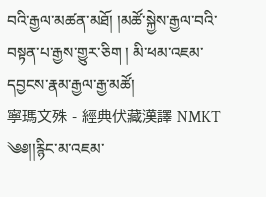བའི་རྒྱལ་མཚན་མཐོ། །མཚོ་སྐྱེས་རྒྱལ་བའི་བསྟན་པ་རྒྱས་གྱུར་ཅིག ། མི་ཕམ་འཇམ་དབྱངས་རྣམ་རྒྱལ་རྒྱ་མཚོ།
寧瑪文殊 - 經典伏藏漢譯 NMKT ༄༅།།རྙིང་མ་འཇམ་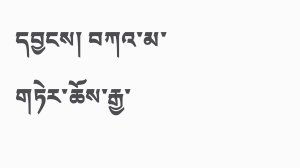དབྱངས། བཀའ་མ་གཏེར་ཆོས་རྒྱ་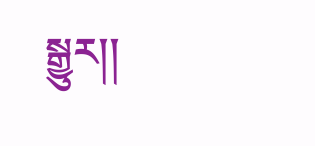སྒྱུར།།